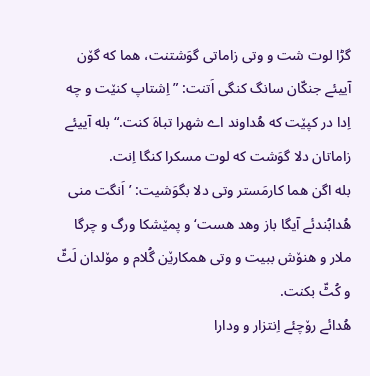گڑا لوت شت و وتی زاماتی گوَشتنت، هما که گۆن آییئے جنکّان سانگ کنگی اَتنت: ”اِشتاپ کنێت و چه اِدا در کپێت که هُداوند اے شهرا تباهَ کنت.“ بله آییئے زاماتان دلا گوَشت که لوت مسکرا کنگا اِنت.
بله اگن هما کارمَستر وتی دلا بگوَشیت: ’اَنگت منی هُدابُندئے آیگا باز وهد هست‘ و پمێشکا ورگ و چرگا ملار و هنۆش ببیت و وتی همکارێن گُلام و مۆلدان لَٹّ و کُٹّ بکنت.
هُدائے رۆچئے اِنتزار و ودارا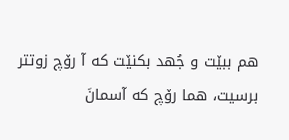هم ببێت و جُهد بکنێت که آ رۆچ زوتتر برسیت، هما رۆچ که آسمانَ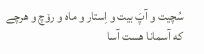سُچیت و آپَ بیت و اِستار و ماه و رۆچ و هرچے که آسمانا هست آسا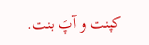کپنت و آپَ بنت.